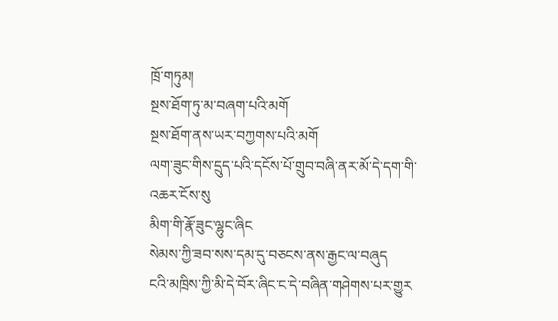ཁྲོ་གཏུམ།
སྔས་ཐོག་ཏུ་མ་བཞག་པའི་མགོ
སྔས་ཐོག་ནས་ཡར་བཀྱགས་པའི་མགོ
ལག་ཟུང་གིས་དྲུད་པའི་དངོས་པོ་གྲུབ་བཞི་ནར་མོ་དེ་དག་གི་འཆར་ངོས་སུ
མིག་གི་རྣོ་ཟུང་ལྷུང་ཞིང
སེམས་ཀྱི་ཟབ་སས་དམ་དུ་བཅངས་ནས་རྒྱང་ལ་བཞུད
ངའི་མཁྲིས་ཀྱི་མི་དེ་བོར་ཞིང་ང་དེ་བཞིན་གཤེགས་པར་གྱུར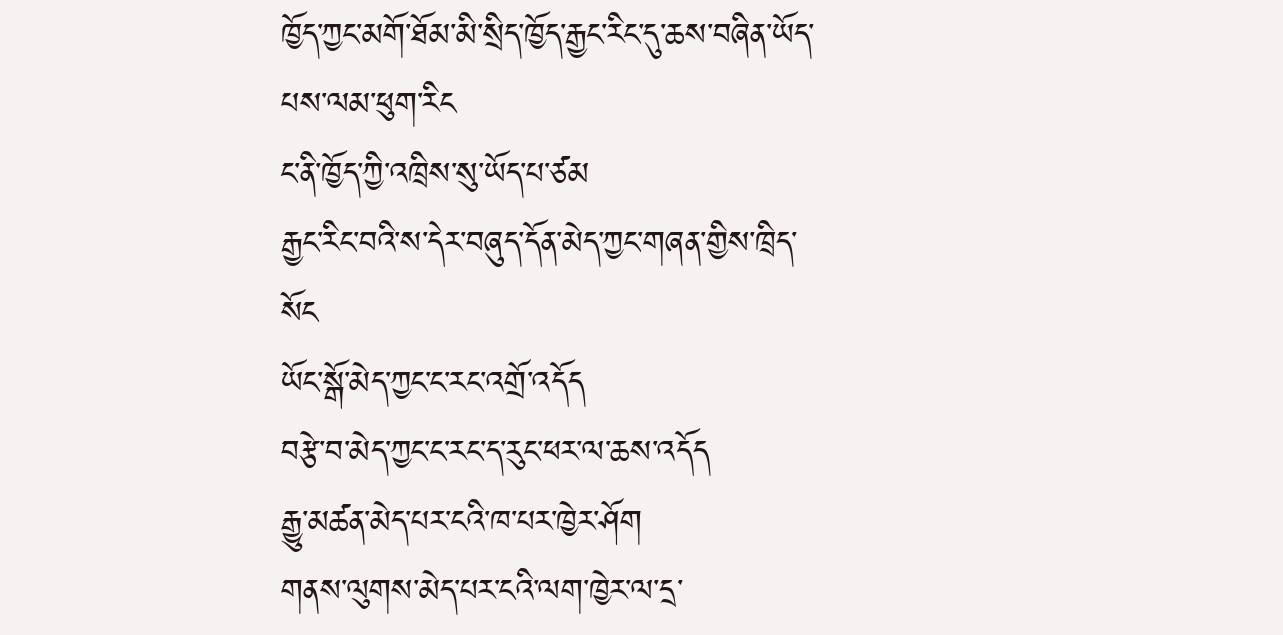ཁྱོད་ཀྱང་མགོ་ཐོམ་མི་སྲིད་ཁྱོད་རྒྱང་རིང་དུ་ཆས་བཞིན་ཡོད་པས་ལམ་ཕུག་རིང
ང་ནི་ཁྱོད་ཀྱི་འཁྲིས་སུ་ཡོད་པ་ཙམ
རྒྱང་རིང་བའི་ས་དེར་བཞུད་དོན་མེད་ཀྱང་གཞན་གྱིས་ཁྲིད་སོང
ཡོང་སྒོ་མེད་ཀྱང་ང་རང་འགྲོ་འདོད
བརྩེ་བ་མེད་ཀྱང་ང་རང་ད་རུང་ཕར་ལ་ཆས་འདོད
རྒྱུ་མཚན་མེད་པར་ངའི་ཁ་པར་ཁྱེར་ཤོག
གནས་ལུགས་མེད་པར་ངའི་ལག་ཁྱེར་ལ་དྲ་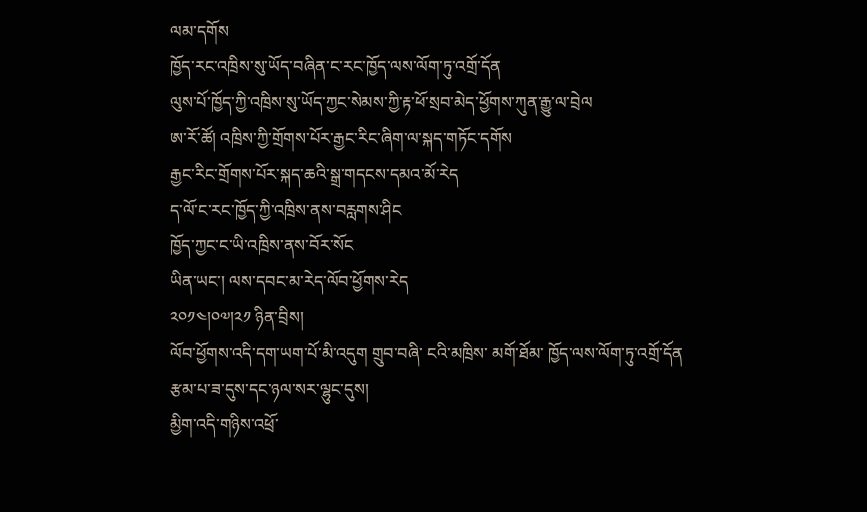ལམ་དགོས
ཁྱོད་རང་འཁྲིས་སུ་ཡོད་བཞིན་ང་རང་ཁྱོད་ལས་ལོག་ཏུ་འགྲོ་དོན
ལུས་པོ་ཁྱོད་ཀྱི་འཁྲིས་སུ་ཡོད་ཀྱང་སེམས་ཀྱི་རྟ་ཕོ་སྲབ་མེད་ཕྱོགས་ཀུན་རྒྱུ་ལ་བྲེལ
ཨ་རོ་ཚོ། འཁྲིས་ཀྱི་གྲོགས་པོར་རྒྱང་རིང་ཞིག་ལ་སྐད་གཏོང་དགོས
རྒྱང་རིང་གྲོགས་པོར་སྐད་ཆའི་སྒྲ་གདངས་དམའ་མོ་རེད
ད་ལོ་ང་རང་ཁྱོད་ཀྱི་འཁྲིས་ནས་བརླགས་ཤིང
ཁྱོད་ཀྱང་ང་ཡི་འཁྲིས་ནས་བོར་སོང
ཡིན་ཡང་། ལས་དབང་མ་རེད་ལོབ་ཕྱོགས་རེད
༢༠༡༤།༠༧།༢༡ ཉིན་བྲིས།
ལོབ་ཕྱོགས་འདི་དག་ཡག་པོ་མི་འདུག གྲུབ་བཞི་ ངའི་མཁྲིས་ མགོ་ཐོམ་ ཁྱོད་ལས་ལོག་ཏུ་འགྲོ་དོན
རྩམ་པ་ཟ་དུས་དང་ཉལ་སར་ལྷུང་དུས།
མྱིག་འདི་གཉིས་འཕྲོ་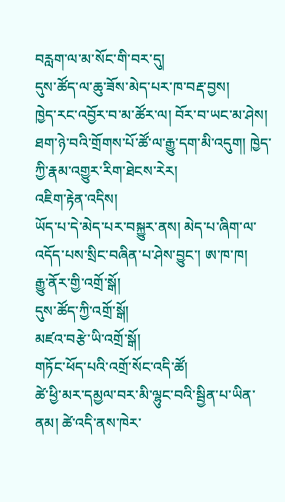བརླག་ལ་མ་སོང་གི་བར་དུ།
དུས་ཚོད་ལ་ཆུ་ཟོས་མེད་པར་ཁ་བརྡ་བྱས།
ཁྱེད་རང་འབྱོར་བ་མ་ཚོར་ལ། བོར་བ་ཡང་མ་ཤེས།
ཐག་ཉེ་བའི་གྲོགས་པོ་ཚོ་ལ་རྒྱུ་དག་མི་འདུག། ཁྱེད་ཀྱི་རྣམ་འགྱུར་རིག་ཐེངས་རེར།
འཇིག་རྟེན་འདིས།
ཡོད་པ་དེ་མེད་པར་བསྐྱུར་ནས། མེད་པ་ཞིག་ལ་འདོད་པས་སྲིང་བཞིན་པ་ཤེས་བྱུང་། ཨ་ཁ་ཁ།
རྒྱུ་ནོར་གྱི་འགྲོ་སྒོ།
དུས་ཚོད་ཀྱི་འགྲོ་སྒོ།
མཛའ་བརྩེ་ཡི་འགྲོ་སྒོ།
གཏོང་ཕོད་པའི་འགྲོ་སོང་འདི་ཚོ།
ཚེ་ཕྱི་མར་དམྱལ་བར་མི་ལྷུང་བའི་སྦྱིན་པ་ཡིན་ནམ། ཚེ་འདི་ནས་ཁེར་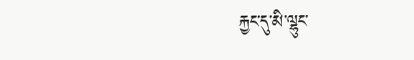རྐྱང་དུ་མི་ལྷུང་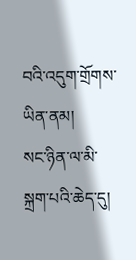བའི་འདུག་གྲོགས་ཡིན་ནམ།
སང་ཉིན་ལ་མི་སྐྲག་པའི་ཆེད་དུ།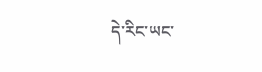དེ་རིང་ཡང་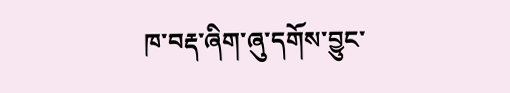ཁ་བརྡ་ཞིག་ཞུ་དགོས་བྱུང་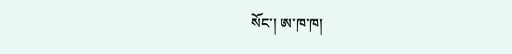སོང་། ཨ་ཁ་ཁ།